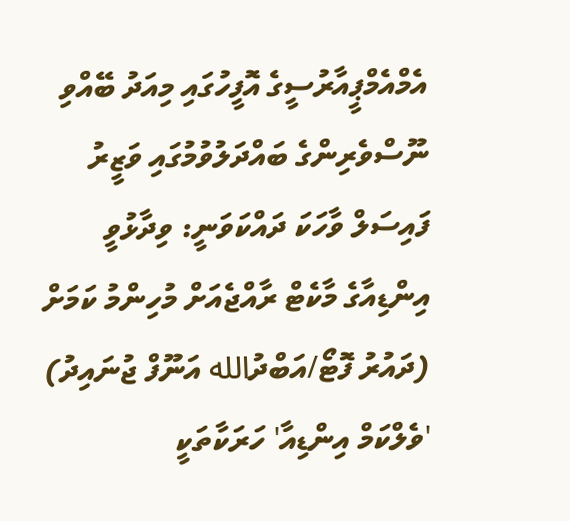އެމްއެމްޕީއާރުސީގެ އޮފީހުގައި މިއަދު ބޭއްވި ނޫސްވެރިންގެ ބައްދަލުވުމުގައި ވަޒީރު ފައިސަލް ވާހަކަ ދައްކަވަނީ: ވިދާޅުވީ އިންޑިއާގެ މާކެޓް ރާއްޖެއަށް މުހިންމު ކަމަށް (ދައުރު ފޮޓޯ/އަބްދުالله އަނޫފް ޖުނައިދު)
'ވެލްކަމް އިންޑިއާ' ހަރަކާތަކީ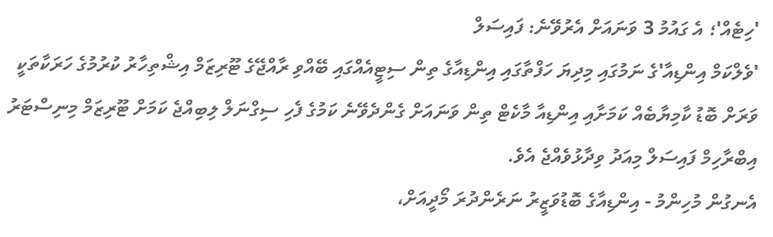'ހިޓެއް'؛ އެ ގައުމު 3 ވަނައަށް އެރުވޭނެ: ފައިސަލް
'ވެލްކަމް އިންޑިއާ'ގެ ނަމުގައި މިދިޔަ ހަފްތާގައި އިންޑިއާގެ ތިން ސިޓީއެއްގައި ބޭއްވި ރާއްޖޭގެ ޓޫރިޒަމް އިޝްތިހާރު ކުރުމުގެ ހަރަކާތަކީ ވަރަށް ބޮޑު ކާމިޔާބެއް ކަމަށާއި އިންޑިއާ މާކެޓް ތިން ވަނައަށް ގެންދެވޭނެ ކަމުގެ ފެހި ސިގްނަލް ލިބިއްޖެ ކަމަށް ޓޫރިޒަމް މިނިސްޓަރު އިބްރާހިމް ފައިސަލް މިއަދު ވިދާޅުވެއްޖެ އެވެ.
އެނގުން މުހިންމު - އިންޑިއާގެ ބޮޑުވަޒީރު ނަރެންދުރަ މޯދީއަށް،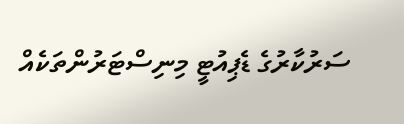ސަރުކާރުގެ ޑެޕިއުޓީ މިނިސްޓަރުންތަކެއް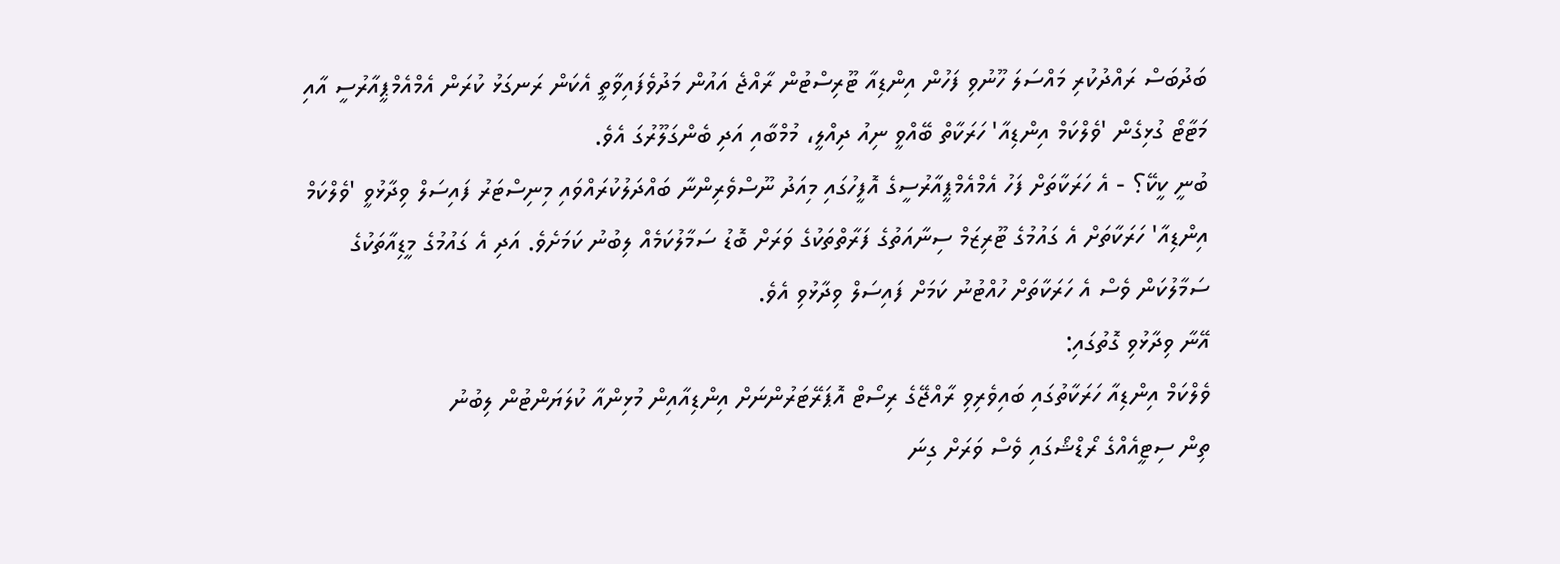ބަދުބަސް ރައްދުކުރި މައްސަލަ ހޫނުވި ފަހުން އިންޑިއާ ޓޫރިސްޓުން ރާއްޖެ އައުން މަދުވެފައިވާތީ އެކަން ރަނގަޅު ކުރަން އެމްއެމްޕީއާރުސީ އާއި މަޓާޓޯ ގުޅިގެން 'ވެލްކަމް އިންޑިއާ' ހަރަކާތް ބޭއްވީ ނިއު ދިއްލީ، މުމްބާއި އަދި ބެންގަލޫރުގަ އެވެ.
ބުނީ ކީކޭ؟ - އެ ހަރަކާތަށް ފަހު އެމްއެމްޕީއާރުސީގެ އޮފީހުގައި މިއަދު ނޫސްވެރިންނާ ބައްދަލުކުރައްވައި މިނިސްޓަރު ފައިސަލް ވިދާޅުވީ 'ވެލްކަމް އިންޑިއާ' ހަރަކާތަށް އެ ގައުމުގެ ޓޫރިޒަމް ސިނާއަތުގެ ފަރާތްތަކުގެ ވަރަށް ބޮޑު ސަމާލުކަމެއް ލިބުނު ކަމަށެވެ. އަދި އެ ގައުމުގެ މީޑިއާތަކުގެ ސަމާލުކަން ވެސް އެ ހަރަކާތަށް ހުއްޓުނު ކަމަށް ފައިސަލް ވިދާޅުވި އެވެ.
އޭނާ ވިދާޅުވި ގޮތުގައި:
ވެލްކަމް އިންޑިއާ ހަރަކާތުގައި ބައިވެރިވި ރާއްޖޭގެ ރިސޯޓް އޮޕަރޭޓަރުންނަށް އިންޑިއާއިން މުޅިންއާ ކުލަޔަންޓުން ލިބުނު
ތިން ސިޓީއެއްގެ ރޯޑްޝޯގައި ވެސް ވަރަށް ގިނަ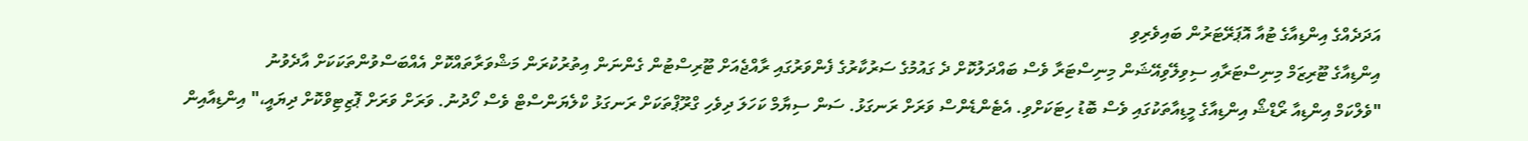އަދަދެއްގެ އިންޑިއާގެ ޓުއާ އޮޕަރޭޓަރުން ބައިވެރިވި
އިންޑިއާގެ ޓޫރިޒަމް މިނިސްޓަރާއި ސިވިލޭވިއޭޝަން މިނިސްޓަރާ ވެސް ބައްދަލުކޮށް ދެ ގައުމުގެ ސަރުކާރުގެ ފެންވަރުގައި ރާއްޖެއަށް ޓޫރިސްޓުން ގެންނަން އިތުރުކުރަން މަޝްވަރާތައްކޮށް އެއްބަސްވުންތަކަކަށް އާދެވުނު
"ވެލްކަމް އިންޑިއާ ރޯޑްޝޯ އިންޑިއާގެ މީޑިއާތަކުގައި ވެސް ބޮޑު ހިޓަކަށްވި. އެޓެންޑެންސް ވަރަށް ރަނގަޅު. ސަން ސިޔާމް ކަހަލަ ދިވެހި ގްރޫޕްތަކަށް ރަނގަޅު ކްލެޔަންސްޓް ވެސް ހޯދުނު. ވަރަށް ވަރަށް ޕޮޒިޓިވްކޮށް ދިޔައީ،" އިންޑިއާއިން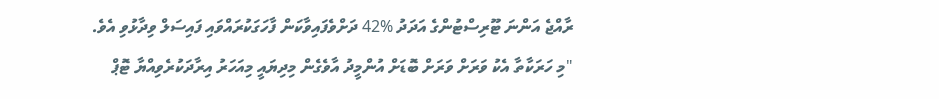ރާއްޖެ އަންނަ ޓޫރިސްޓުންގެ އަދަދު %42 ދަށްވެފައިވާކަން ފާހަގަކުރައްވައި ފައިސަލް ވިދާޅުވި އެވެ.
"މި ހަރަކާތާ އެކު ވަރަށް ވަރަށް ބޮޑަށް އުންމީދު އާވެގެން މިދިޔައީ މިއަހަރު އިރާދަކުރެވިއްޔާ ޓޮޕް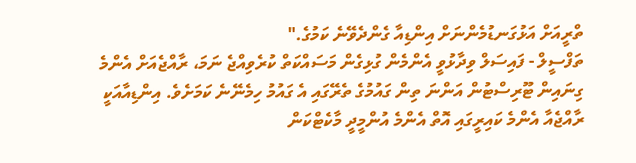ތްރީއަށް އަޅުގަނޑުމެންނަށް އިންޑިއާ ގެންދެވޭނެ ކަމުގެ."
ތަފްސީލް - ފައިސަލް ވިދާޅުވީ އެންމެން ގުޅިގެން މަސައްކަތް ކުރެވިއްޖެ ނަމަ، ރާއްޖެއަށް އެންމެ ގިނައިން ޓޫރިސްޓުން އަންނަ ތިން ގައުމުގެ ތެރޭގައި އެ ގައުމު ހިމެނޭނެ ކަމަށެވެ. އިންޑިއާއަކީ ރާއްޖެއާ އެންމެ ކައިރީގައި އޮތް އެންމެ އުންމީދީ މާކެޓްކަން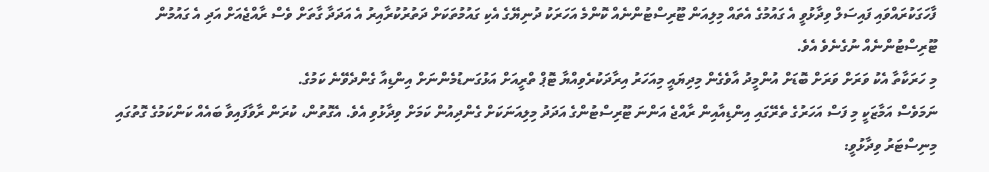ފާހަގަކުރައްވައި ފައިސަލް ވިދާޅުވީ އެ ގައުމުގެ އެތައް މިލިއަން ޓޫރިސްޓުންނެއް ކޮންމެ އަހަރަކު ދުނިޔޭގެ އެކި ގައުމުތަކަށް ދަތުރުކުރާއިރު އެ އަދަދާ ގާތަށް ވެސް ރާއްޖެއަށް އަދި އެ ގައުމުން ޓޫރިސްޓުންނެއް ނުގެނެވެ އެވެ.
މި ހަރަކާތާ އެކު ވަރަށް ވަރަށް ބޮޑަށް އުންމީދު އާވެގެން މިދިޔައީ މިއަހަރު އިރާދަކުރެވިއްޔާ ޓޮޕް ތްރީއަށް އަޅުގަނޑުމެންނަށް އިންޑިއާ ގެންދެވޭނެ ކަމުގެ.
ނަމަވެސް އަމާޒަކީ މި ފަސް އަހަރުގެ ތެރޭގައި އިންޑިއާއިން ރާއްޖެ އަންނަ ޓޫރިސްޓުންގެ އަދަދު މިލިއަނަކަށް ގެންދިއުން ކަމަށް ވިދާޅުވި އެވެ. އެގޮތުން، ކުރަން ރާވާފައިވާ ބައެއް ކަންކަމުގެ ގޮތުގައި މިނިސްޓަރު ވިދާޅުވީ: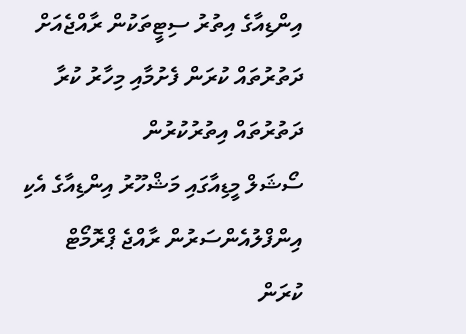އިންޑިއާގެ އިތުރު ސިޓީތަކުން ރާއްޖެއަށް ދަތުރުތައް ކުރަން ފެށުމާއި މިހާރު ކުރާ ދަތުރުތައް އިތުރުކުރުން
ސޯޝަލް މީޑިއާގައި މަޝްހޫރު އިންޑިއާގެ އެކި އިންފްލުއެންސަރުން ރާއްޖެ ޕްރޮމޯޓް ކުރަން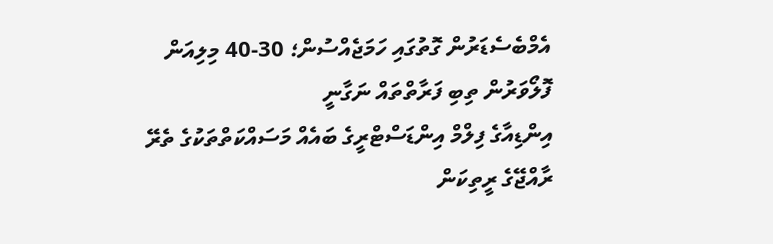އެމްބެސެޑަރުން ގޮތުގައި ހަމަޖެއްސުން؛ 30-40 މިލިއަން ފޮލޯވަރުން ތިބި ފަރާތްތައް ނަގާނީ
އިންޑިއާގެ ފިލްމް އިންޑަސްޓްރީގެ ބައެއް މަސައްކަތްތަކުގެ ތެރޭ ރާއްޖޭގެ ރީތިކަން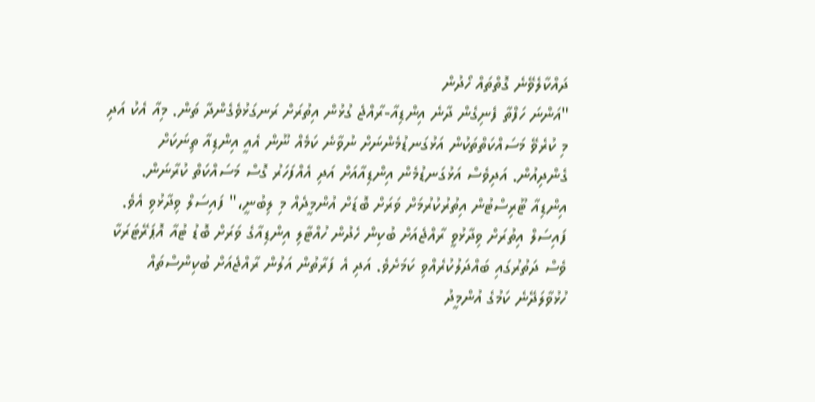ދައްކާލެވޭނެ ގޮތްތައް ހޯދުން
"އަންނަ ހަފްތާ ފެނިގެން ދާނެ އިންޑިއާ-ރާއްޖެ ގުޅުން އިތުރަށް ރަނގަޅުވެގެންދާ ތަން. މިއާ އެކު އަދި މި ކުރެވޭ މަސައްކަތްތަކުން އަޅުގަނޑުމެންނަށް ނުވާނެ ކަމެއް ނޫން އެއީ އިންޑިއާ ތިނަކަށް ގެންދިއުން. އަދިވެސް އަޅުގަނޑުމެން އިންޑިއާއަށް އަދި އެއްފަހަރު ގޮސް މަސައްކަތް ކުރާނަން. އިންޑިއާ ޓޫރިސްޓުން އިތުރުކުރުމަށް ވަރަށް ބޮޑަށް އުންމީދެއް މި ލިބުނީ،" ފައިސަލް ވިދާޅުވި އެވެ.
ފައިސަލް އިތުރަށް ވިދާޅުވީ ރާއްޖެއަށް ބުކިން ހެދުން ހުއްޓާލި އިންޑިއާގެ ވަރަށް ބޮޑު ޓުއާ އޮޕަރޭޓަރަކާ ވެސް ދަތުރުގައި ބައްދަލުކުރެއްވި ކަމަށެވެ. އަދި އެ ފަރާތުން އަލުން ރާއްޖެއަށް ބުކިންސްތައް ހުޅުވާލަދޭނެ ކަމުގެ އުންމީދު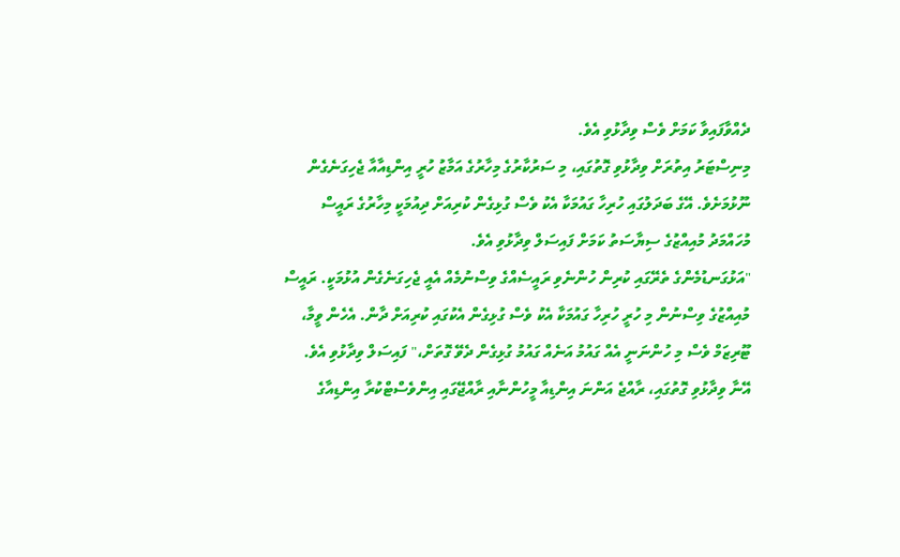ދެއްވާފައިވާ ކަމަށް ވެސް ވިދާޅުވި އެވެ.
މިނިސްޓަރު އިތުރަށް ވިދާޅުވި ގޮތުގައި، މި ސަރުކާރުގެ މިހާރުގެ އަމާޒު ހުރީ އިންޑިއާއާ ޖެހިގަނެގެން ނޫޅުމަށެވެ. އޭގެ ބަދަލުގައި ހުރިހާ ގައުމަކާ އެކު ވެސް ގުޅިގެން ކުރިއަށް ދިއުމަކީ މިހާރުގެ ރައީސް މުހައްމަދު މުއިއްޒުގެ ސިޔާސަތު ކަމަށް ފައިސަލް ވިދާޅުވި އެވެ.
"އަޅުގަނޑުމެންގެ ތެރޭގައި ކުރިން ހުންނެވި ރައީސެއްގެ ވިސްނުމެއް އެއީ ޖެހިގަނެގެން އުޅުމަކީ. ރައީސް މުއިއްޒުގެ ވިސްނުން މި ހުރީ ހުރިހާ ގައުމަކާ އެކު ވެސް ގުޅިގެން އެކުގައި ކުރިއަށް ދާން. އެހެން ވީމާ، ޓޫރިޒަމް ވެސް މި ހުންނަނީ އެއް ގައުމު އަނެއް ގައުމު ގުޅިގެން ދެވޭ ގޮތަށް،" ފައިސަލް ވިދާޅުވި އެވެ.
އޭނާ ވިދާޅުވި ގޮތުގައި، ރާއްޖެ އަންނަ އިންޑިއާ މީހުންނާއި ރާއްޖޭގައި އިންވެސްޓްކުރާ އިންޑިއާގެ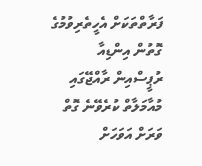ފަރާތްތަކަށް އެހީތެރިވުމުގެ ގޮތުން އިންޑިއާ ރުޕީސްއިން ރާއްޖޭގައި މުއާމަލާތް ކުރެވޭނެ ގޮތް ވަރަށް އަވަހަށް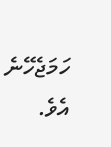ހަމަޖެހޭނެ އެވެ.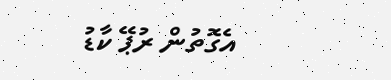އެގޮތުން ރުޕޭ ކާޑު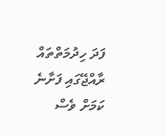ފަދަ ހިދުމަތްތައް ރާއްޖޭގައި ފަށާނެ ކަމަށް ވެސް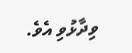ވިދާޅުވި އެވެ.